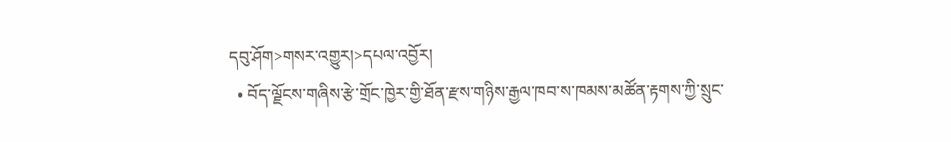དབུ་ཤོག>གསར་འགྱུར།>དཔལ་འབྱོར།
  • བོད་ལྗོངས་གཞིས་རྩེ་གྲོང་ཁྱེར་གྱི་ཐོན་རྫས་གཉིས་རྒྱལ་ཁབ་ས་ཁམས་མཚོན་རྟགས་ཀྱི་སྲུང་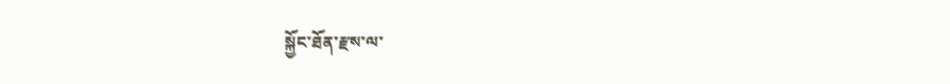སྐྱོང་ཐོན་རྫས་ལ་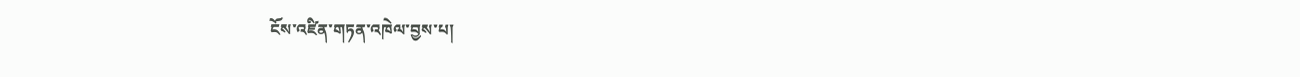ངོས་འཛིན་གཏན་འཁེལ་བྱས་པ།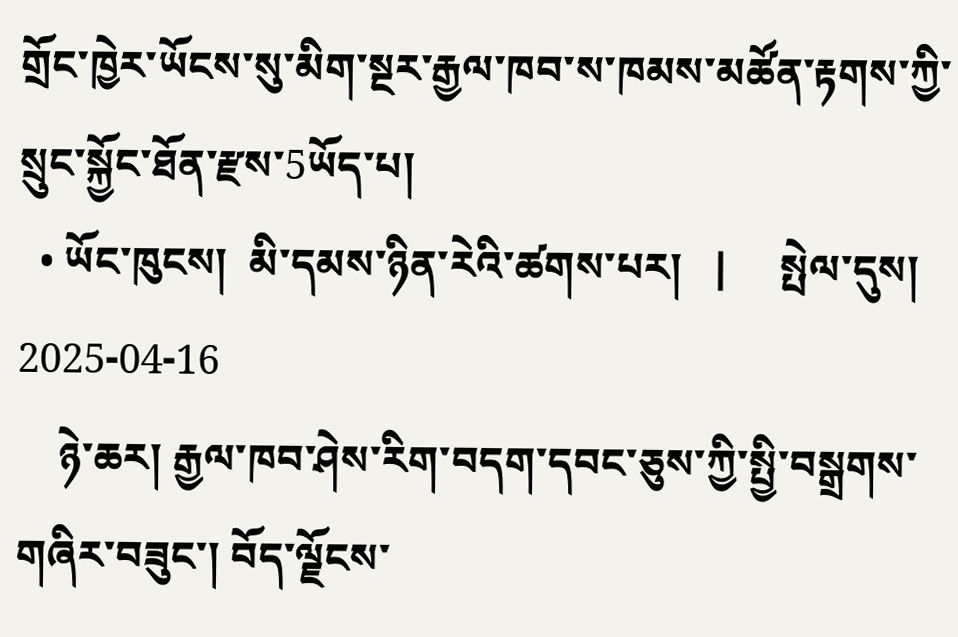གྲོང་ཁྱེར་ཡོངས་སུ་མིག་སྔར་རྒྱལ་ཁབ་ས་ཁམས་མཚོན་རྟགས་ཀྱི་སྲུང་སྐྱོང་ཐོན་རྫས་5ཡོད་པ།
  • ཡོང་ཁུངས།  མི་དམས་ཉིན་རེའི་ཚགས་པར།   |     སྤེལ་དུས།  2025-04-16
    ཉེ་ཆར། རྒྱལ་ཁབ་ཤེས་རིག་བདག་དབང་ཅུས་ཀྱི་སྤྱི་བསྒྲགས་གཞིར་བཟུང་། བོད་ལྗོངས་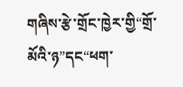གཞིས་རྩེ་གྲོང་ཁྱེར་གྱི“གྲོ་མོའི་ཉ”དང“ཕག་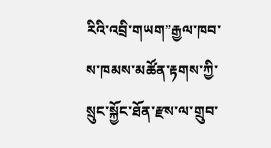རིའི་འབྲི་གཡག”རྒྱལ་ཁབ་ས་ཁམས་མཚོན་རྟགས་ཀྱི་སྲུང་སྐྱོང་ཐོན་རྫས་ལ་གྲུབ་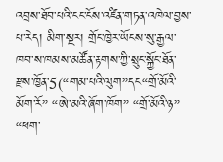འབྲས་ཐོབ་པའི་ངང་ངོས་འཛིན་གཏན་འཁེལ་བྱས་པ་རེད། མིག་སྔར། གྲོང་ཁྱེར་ཡོངས་སུ་རྒྱལ་ཁབ་ས་ཁམས་མཚོན་རྟགས་ཀྱི་སྲུང་སྐྱོང་ཐོན་རྫས་ཁྱོན་5(“གམ་པའི་ལུག”དང“གྲོ་མོའི་མོག་རོ” “ཨེ་མའི་ཞོག་ཁོག” “གྲོ་མོའི་ཉ” “ཕག་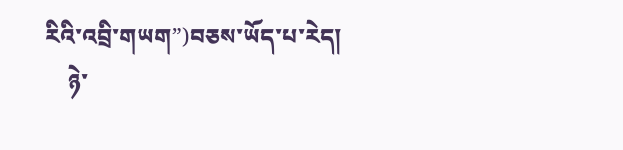རིའི་འབྲི་གཡག”)བཅས་ཡོད་པ་རེད།
    ཉེ་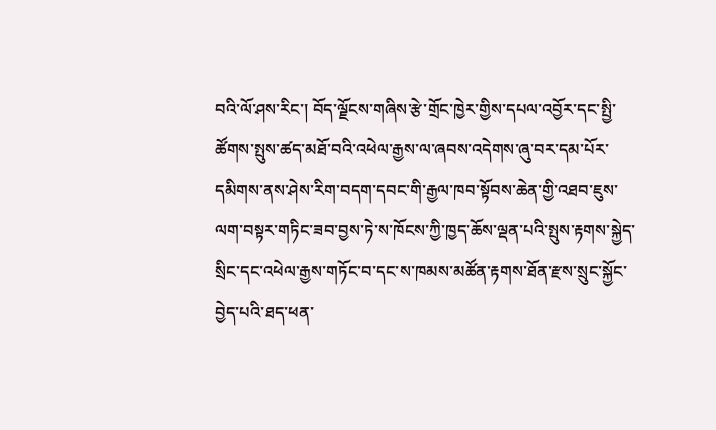བའི་ལོ་ཤས་རིང་། བོད་ལྗོངས་གཞིས་རྩེ་གྲོང་ཁྱེར་གྱིས་དཔལ་འབྱོར་དང་སྤྱི་ཚོགས་སྤུས་ཚད་མཐོ་བའི་འཕེལ་རྒྱས་ལ་ཞབས་འདེགས་ཞུ་བར་དམ་པོར་དམིགས་ནས་ཤེས་རིག་བདག་དབང་གི་རྒྱལ་ཁབ་སྟོབས་ཆེན་གྱི་འཐབ་ཇུས་ལག་བསྟར་གཏིང་ཟབ་བྱས་ཏེ་ས་ཁོངས་ཀྱི་ཁྱད་ཆོས་ལྡན་པའི་སྤུས་རྟགས་སྐྱེད་སྲིང་དང་འཕེལ་རྒྱས་གཏོང་བ་དང་ས་ཁམས་མཚོན་རྟགས་ཐོན་རྫས་སྲུང་སྐྱོང་བྱེད་པའི་ཐད་ཕན་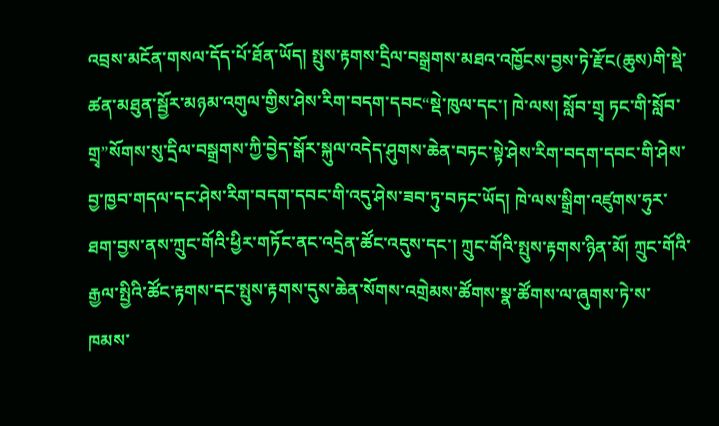འབྲས་མངོན་གསལ་དོད་པོ་ཐོན་ཡོད། སྤུས་རྟགས་དྲིལ་བསྒྲགས་མཐའ་འཁྱོངས་བྱས་ཏེ་རྫོང(ཆུས)གི་སྡེ་ཚན་མཐུན་སྦྱོར་མཉམ་འགུལ་གྱིས་ཤེས་རིག་བདག་དབང“སྡེ་ཁུལ་དང་། ཁེ་ལས། སློབ་གྲྭ ཏང་གི་སློབ་གྲྭ”སོགས་སུ་དྲིལ་བསྒྲགས་ཀྱི་བྱེད་སྒོར་སྐུལ་འདེད་ཤུགས་ཆེན་བཏང་སྟེ་ཤེས་རིག་བདག་དབང་གི་ཤེས་བྱ་ཁྱབ་གདལ་དང་ཤེས་རིག་བདག་དབང་གི་འདུ་ཤེས་ཟབ་ཏུ་བཏང་ཡོད། ཁེ་ལས་སྒྲིག་འཛུགས་ཧུར་ཐག་བྱས་ནས་ཀྲུང་གོའི་ཕྱིར་གཏོང་ནང་འདྲེན་ཚོང་འདུས་དང་། ཀྲུང་གོའི་སྤུས་རྟགས་ཉིན་མོ། ཀྲུང་གོའི་རྒྱལ་སྤྱིའི་ཚོང་རྟགས་དང་སྤུས་རྟགས་དུས་ཆེན་སོགས་འགྲེམས་ཚོགས་སྣ་ཚོགས་ལ་ཞུགས་ཏེ་ས་ཁམས་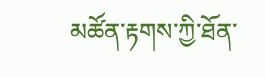མཚོན་རྟགས་ཀྱི་ཐོན་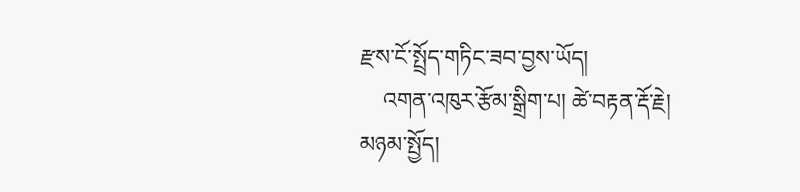རྫས་ངོ་སྤྲོད་གཏིང་ཟབ་བྱས་ཡོད།
    འགན་འཁུར་རྩོམ་སྒྲིག་པ། ཚེ་བརྟན་རྡོ་རྗེ།
མཉམ་སྤྱོད།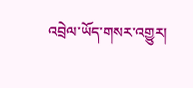འབྲེལ་ཡོད་གསར་འགྱུར།